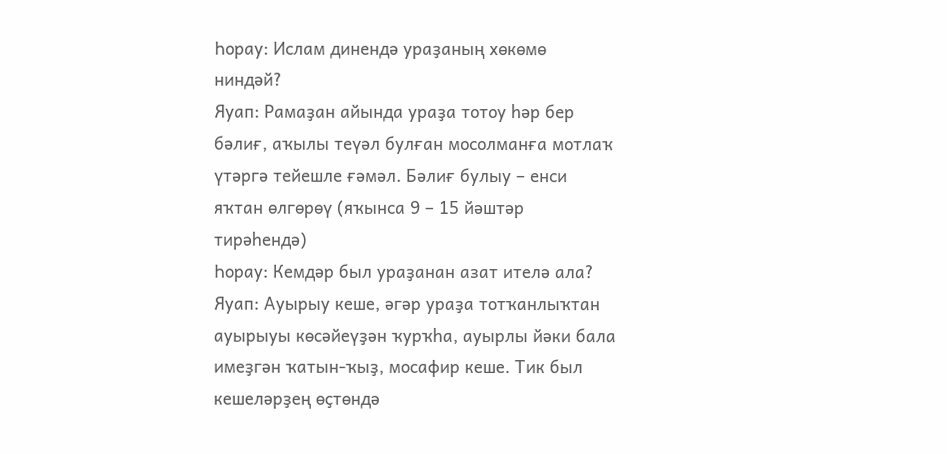Һорау: Ислам динендә ураҙаның хөкөмө ниндәй?
Яуап: Рамаҙан айында ураҙа тотоу һәр бер бәлиғ, аҡылы теүәл булған мосолманға мотлаҡ үтәргә тейешле ғәмәл. Бәлиғ булыу – енси яҡтан өлгөрөү (яҡынса 9 – 15 йәштәр тирәһендә)
Һорау: Кемдәр был ураҙанан азат ителә ала?
Яуап: Ауырыу кеше, әгәр ураҙа тотҡанлыҡтан ауырыуы көсәйеүҙән ҡурҡһа, ауырлы йәки бала имеҙгән ҡатын-ҡыҙ, мосафир кеше. Тик был кешеләрҙең өҫтөндә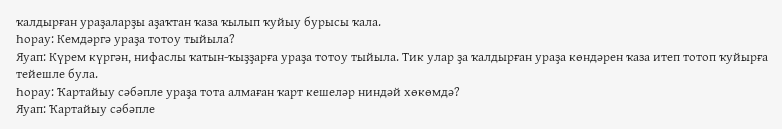ҡалдырған ураҙаларҙы аҙаҡтан ҡаза ҡылып ҡуйыу бурысы ҡала.
Һорау: Кемдәргә ураҙа тотоу тыйыла?
Яуап: Күрем күргән, нифаслы ҡатын-ҡыҙҙарға ураҙа тотоу тыйыла. Тик улар ҙа ҡалдырған ураҙа көндәрен ҡаза итеп тотоп ҡуйырға тейешле була.
Һорау: Ҡартайыу сәбәпле ураҙа тота алмаған ҡарт кешеләр ниндәй хөкөмдә?
Яуап: Ҡартайыу сәбәпле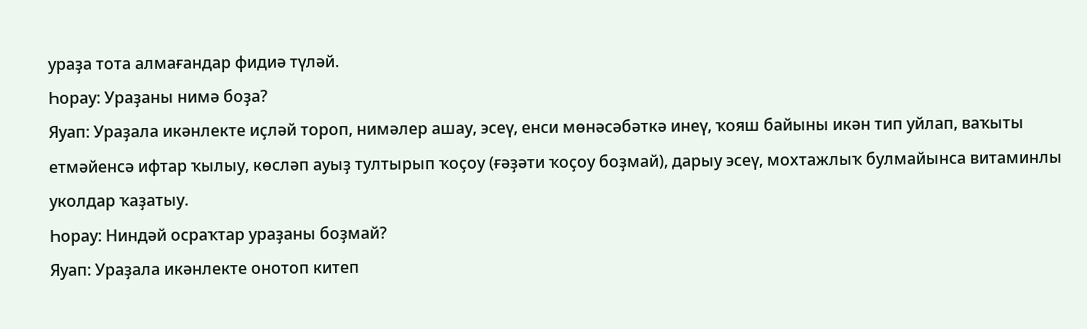ураҙа тота алмағандар фидиә түләй.
Һорау: Ураҙаны нимә боҙа?
Яуап: Ураҙала икәнлекте иҫләй тороп, нимәлер ашау, эсеү, енси мөнәсәбәткә инеү, ҡояш байыны икән тип уйлап, ваҡыты етмәйенсә ифтар ҡылыу, көсләп ауыҙ тултырып ҡоҫоу (ғәҙәти ҡоҫоу боҙмай), дарыу эсеү, мохтажлыҡ булмайынса витаминлы уколдар ҡаҙатыу.
Һорау: Ниндәй осраҡтар ураҙаны боҙмай?
Яуап: Ураҙала икәнлекте онотоп китеп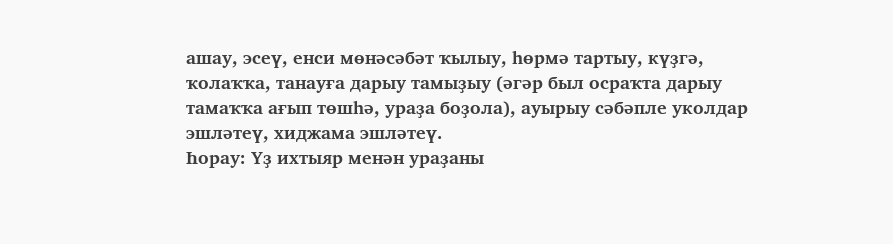ашау, эсеү, енси мөнәсәбәт ҡылыу, һөрмә тартыу, күҙгә, ҡолаҡҡа, танауға дарыу тамыҙыу (әгәр был осраҡта дарыу тамаҡҡа ағып төшһә, ураҙа боҙола), ауырыу сәбәпле уколдар эшләтеү, хиджама эшләтеү.
Һорау: Үҙ ихтыяр менән ураҙаны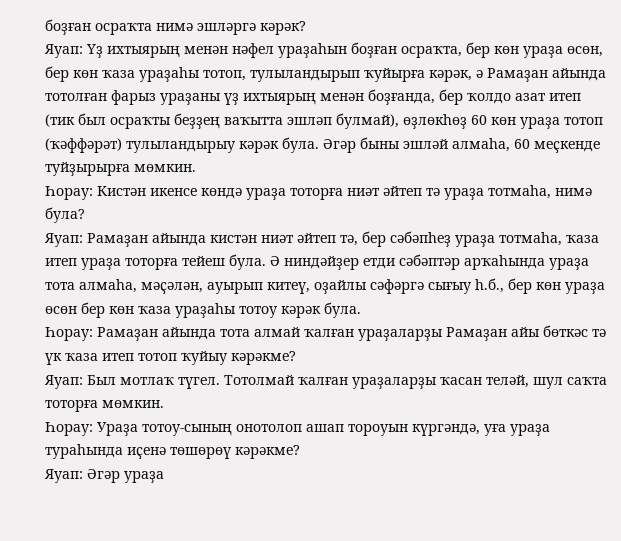боҙған осраҡта нимә эшләргә кәрәк?
Яуап: Үҙ ихтыярың менән нәфел ураҙаһын боҙған осраҡта, бер көн ураҙа өсөн, бер көн ҡаза ураҙаһы тотоп, тулыландырып ҡуйырға кәрәк, ә Рамаҙан айында тотолған фарыз ураҙаны үҙ ихтыярың менән боҙғанда, бер ҡолдо азат итеп (тик был осраҡты беҙҙең ваҡытта эшләп булмай), өҙлөкһөҙ 60 көн ураҙа тотоп (ҡәффәрәт) тулыландырыу кәрәк була. Әгәр быны эшләй алмаһа, 60 меҫкенде туйҙырырға мөмкин.
Һорау: Кистән икенсе көндә ураҙа тоторға ниәт әйтеп тә ураҙа тотмаһа, нимә була?
Яуап: Рамаҙан айында кистән ниәт әйтеп тә, бер сәбәпһеҙ ураҙа тотмаһа, ҡаза итеп ураҙа тоторға тейеш була. Ә ниндәйҙер етди сәбәптәр арҡаһында ураҙа тота алмаһа, мәҫәлән, ауырып китеү, оҙайлы сәфәргә сығыу һ.б., бер көн ураҙа өсөн бер көн ҡаза ураҙаһы тотоу кәрәк була.
Һорау: Рамаҙан айында тота алмай ҡалған ураҙаларҙы Рамаҙан айы бөткәс тә үк ҡаза итеп тотоп ҡуйыу кәрәкме?
Яуап: Был мотлаҡ түгел. Тотолмай ҡалған ураҙаларҙы ҡасан теләй, шул саҡта тоторға мөмкин.
Һорау: Ураҙа тотоу-сының онотолоп ашап тороуын күргәндә, уға ураҙа тураһында иҫенә төшөрөү кәрәкме?
Яуап: Әгәр ураҙа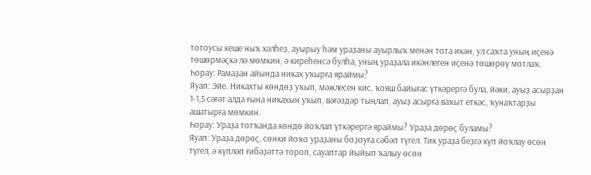тотоусы кеше ныҡ хәлһеҙ, ауырыу һәм ураҙаны ауырлыҡ менән тота икән, ул саҡта уның иҫенә төшөрмәҫкә лә мөмкин, ә киреһенсә булһа, уның ураҙала икәнлеген иҫенә төшөрөү мотлаҡ.
Һорау: Рамаҙан айында никах уҡырға яраймы?
Яуап: Эйе. Никахты көндөҙ уҡып, мәжлесен кис, ҡояш байығас үткәрергә була, йәки, ауыҙ асырҙан 1-1,5 сәғәт алда ғына никахын уҡып, вәғәздәр тыңлап, ауыҙ асырға ваҡыт еткәс, ҡунаҡтарҙы ашатырға мөмкин.
Һорау: Ураҙа тотҡанда көндө йоҡлап үткәрергә яраймы? Ураҙа дөрөҫ буламы?
Яуап: Ураҙа дөрөҫ, сөнки йоҡо ураҙаны боҙоуға сәбәп түгел. Тик ураҙа беҙгә күп йоҡлау өсөн түгел, ә күпләп ғибәҙәттә тороп, сауаптар йыйып ҡалыу өсөн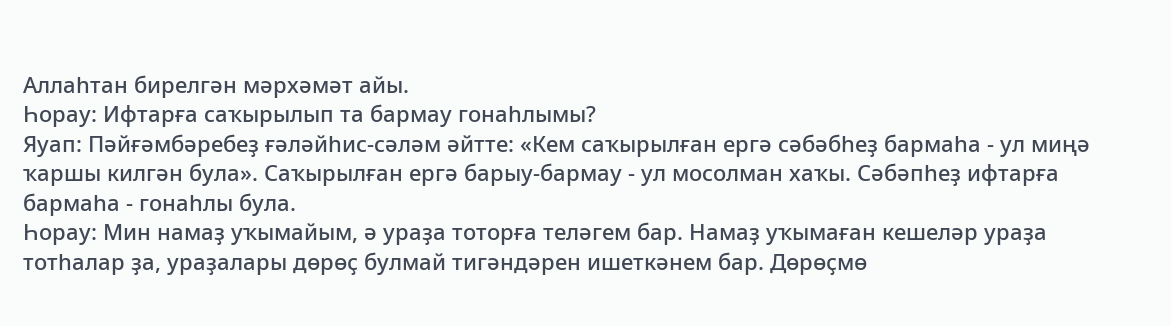Аллаһтан бирелгән мәрхәмәт айы.
Һорау: Ифтарға саҡырылып та бармау гонаһлымы?
Яуап: Пәйғәмбәребеҙ ғәләйһис-сәләм әйтте: «Кем саҡырылған ергә сәбәбһеҙ бармаһа - ул миңә ҡаршы килгән була». Саҡырылған ергә барыу-бармау - ул мосолман хаҡы. Сәбәпһеҙ ифтарға бармаһа - гонаһлы була.
Һорау: Мин намаҙ уҡымайым, ә ураҙа тоторға теләгем бар. Намаҙ уҡымаған кешеләр ураҙа тотһалар ҙа, ураҙалары дөрөҫ булмай тигәндәрен ишеткәнем бар. Дөрөҫмө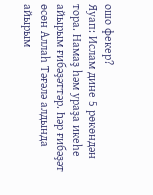ошо фекер?
Яуап: Ислам дине 5 рөкөндән тора. Намаҙ һәм ураҙа икеһе айырым ғибәҙәттәр. Һәр ғибәҙәт өсөн Аллаһ Тәғәлә алдында айырым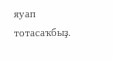яуап тотасаҡбыҙ.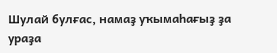Шулай булғас, намаҙ уҡымаһағыҙ ҙа ураҙа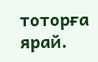тоторға ярай.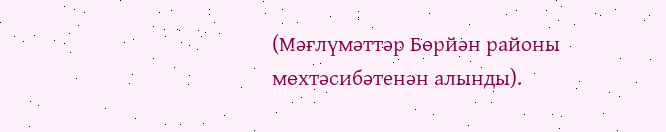(Мәғлүмәттәр Бөрйән районы мөхтәсибәтенән алынды).